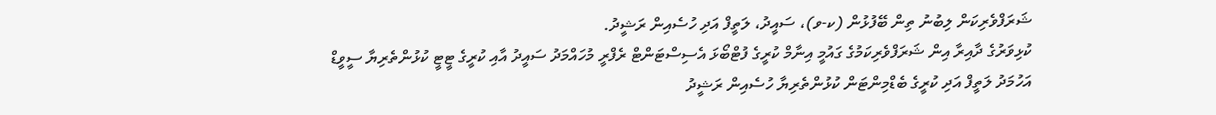ޝަރަފްވެރިކަން ލިބުނު ތިން ބޭފުޅުން (ކ-ވ)، ސައީދު، ލަތީފް އަދި ހުސެއިން ރަޝީދު.
ކުޅިވަރުގެ ދާއިރާ އިން ޝަރަފްވެރިކަމުގެ ގައުމީ އިނާމް ކުރީގެ ފުޓްބޯޅަ އެސިސްޓަންޓް ރެފްރީ މުހައްމަދު ސައީދު އާއި ކުރީގެ ޓީޓީ ކުޅުންތެރިޔާ ސީވީޑް އަހުމަދު ލަތީފް އަދި ކުރީގެ ބެޑްމިންޓަން ކުޅުންތެރިޔާ ހުސެއިން ރަޝީދު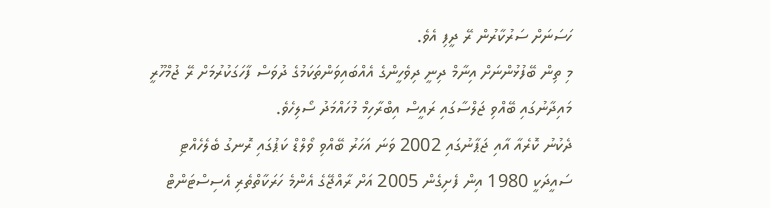ހަސަނަށް ސަރުކާރުން ރޭ ދީފި އެވެ.
މި ތިން ބޭފުޅުންނަށް އިނާމް ދިނީ ދިވެހީންގެ އެއްބައިވަންތަކަމުގެ ދުވަސް ފާހަގަކުރުމަށް ރޭ ޖުމްހޫރީ މައިދާނުގައި ބޭއްވި ޖަލްސާގައި ރައީސް އިބްރާހިމް މުހައްމަދު ސޯލިހެވެ.
ދެކުނު ކޮރެއާ އާއި ޖަޕާނުގައި 2002 ވަނަ އަހަރު ބޭއްވި ވޯލްޑް ކަޕުގައި ރޮނގު ބެލެހެއްޓި ސައީދަކީ 1980 އިން ފެށިގެން 2005 އަށް ރާއްޖޭގެ އެންމެ ހަރަކާތްތެރި އެސިސްޓަންޓް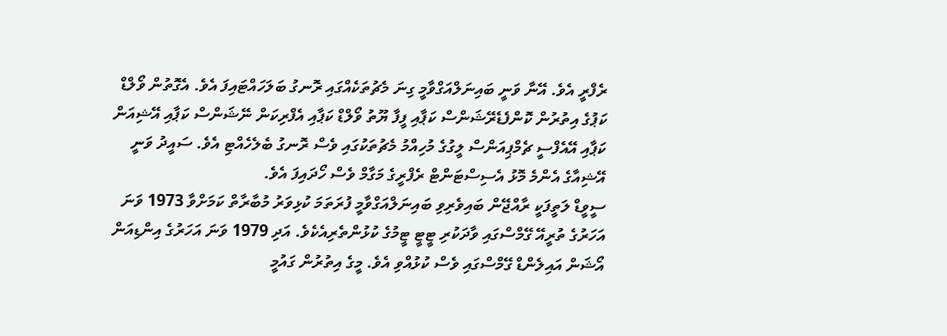ރެފްރީ އެވެ. އޭނާ ވަނީ ބައިނަލްއަގްވާމީ ގިނަ މެޗުތަކެއްގައި ރޮނގު ބަލަހައްޓައިފަ އެވެ. އެގޮތުން ވޯލްޑް ކަޕުގެ އިތުރުން ކޮންފެޑެރޭޝަންސް ކަޕާއި ފީފާ ޔޫތު ވޯލްޑް ކަޕާއި އެފްރިކަން ނޭޝަންސް ކަޕާއި އޭޝިއަން ކަޕާއި އޭއެފްސީ ޗެމްޕިއަންސް ލީގުގެ މުހިއްމު މެޗުތަކުގައި ވެސް ރޮނގު ބެލެހެއްޓި އެވެ. ސައީދު ވަނީ އޭޝިއާގެ އެންމެ މޮޅު އެސިސްޓަންޓް ރެފްރީގެ މަގާމް ވެސް ހޯދައިފަ އެވެ.
ސީވީޑް ލަތީފަކީ ރާއްޖޭން ބައިވެރިވި ބައިނަލްއަގްވާމީ ފުރަތަމަ ކުޅިވަރު މުބާރާތް ކަމަށްވާ 1973 ވަނަ އަހަރުގެ ތުރީއޭ ގޭމްސްގައި ވާދަކުރި ޓީޓީ ޓީމުގެ ކުޅުންތެރިއެކެވެ. އަދި 1979 ވަނަ އަހަރުގެ އިންޑިއަން އޯޝަން އައިލެންޑް ގޭމްސްގައި ވެސް ކުޅުއްވި އެވެ. މީގެ އިތުރުން ގައުމީ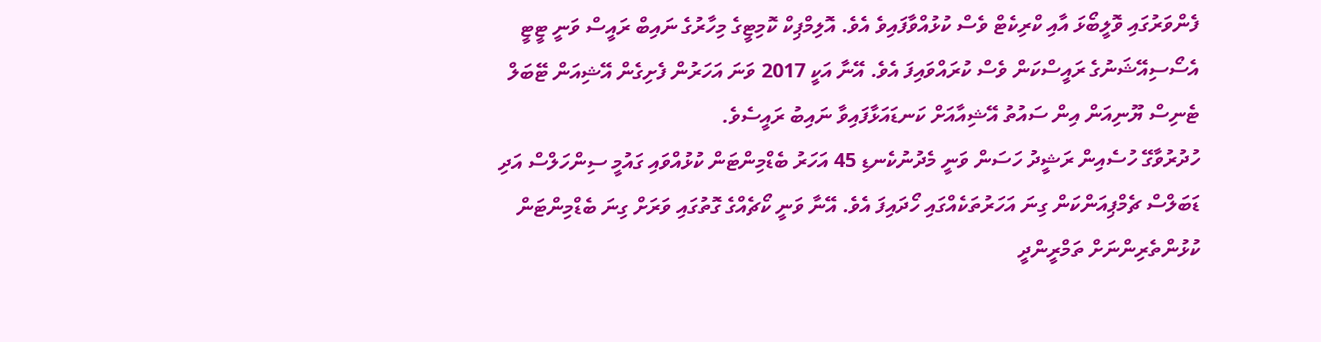ފެންވަރުގައި ވޮލީބޯޅަ އާއި ކްރިކެޓް ވެސް ކުޅުއްވާފައިވެ އެވެ. އޮލިމްޕިކް ކޮމިޓީގެ މިހާރުގެ ނައިބް ރައީސް ވަނީ ޓީޓީ އެސޯސިއޭޝަނުގެ ރައީސްކަން ވެސް ކުރައްވައިފަ އެވެ. އޭނާ އަކީ 2017 ވަނަ އަހަރުން ފެށިގެން އޭޝިއަން ޓޭބަލް ޓެނިސް ޔޫނިއަން އިން ސައުތު އޭޝިއާއަށް ކަނޑައަޅާފައިވާ ނައިބު ރައީސެވެ.
ހުދުރުވާގޭ ހުސެއިން ރަޝީދު ހަސަން ވަނީ މެދުނުކެނޑި 45 އަހަރު ބެޑްމިންޓަން ކުޅުއްވައި ގައުމީ ސިންހަލްސް އަދި ޑަބަލްސް ޗެމްޕިއަންކަން ގިނަ އަހަރުތަކެއްގައި ހޯދައިފަ އެވެ. އޭނާ ވަނީ ކޯޗެއްގެ ގޮތުގައި ވަރަށް ގިނަ ބެޑްމިންޓަން ކުޅުންތެރިންނަށް ތަމްރީންދީ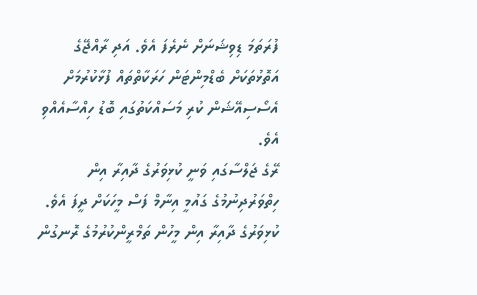ފުރަތަމަ ޑިވިޝަނަށް ނެރެފަ އެވެ. އަދި ރާއްޖޭގެ އަތޮޅުތަކަށް ބެޑްމިންޓަން ހަރަކާތްތައް ފުޅާކުރުމަށް އެސޯސިއޭޝަން ކުރި މަސައްކަތުގައި ބޮޑު ހިއްސާއެއްވި އެވެ.
ރޭގެ ޖަލްސާގައި ވަނީ ކުޅިވަރުގެ ދާއިރާ އިން ހިތްވަރުދިނުމުގެ ގައުމީ އިނާމް ފަސް މީހަކަށް ދީފަ އެވެ.
ކުޅިވަރުގެ ދާއިރާ އިން މީހުން ތަމްރީންކުރުމުގެ ރޮނގުން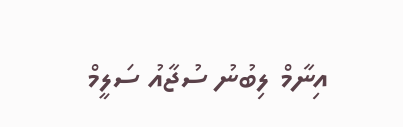އިނާމް ލިބުނު ސުޖާއު ސަލީމް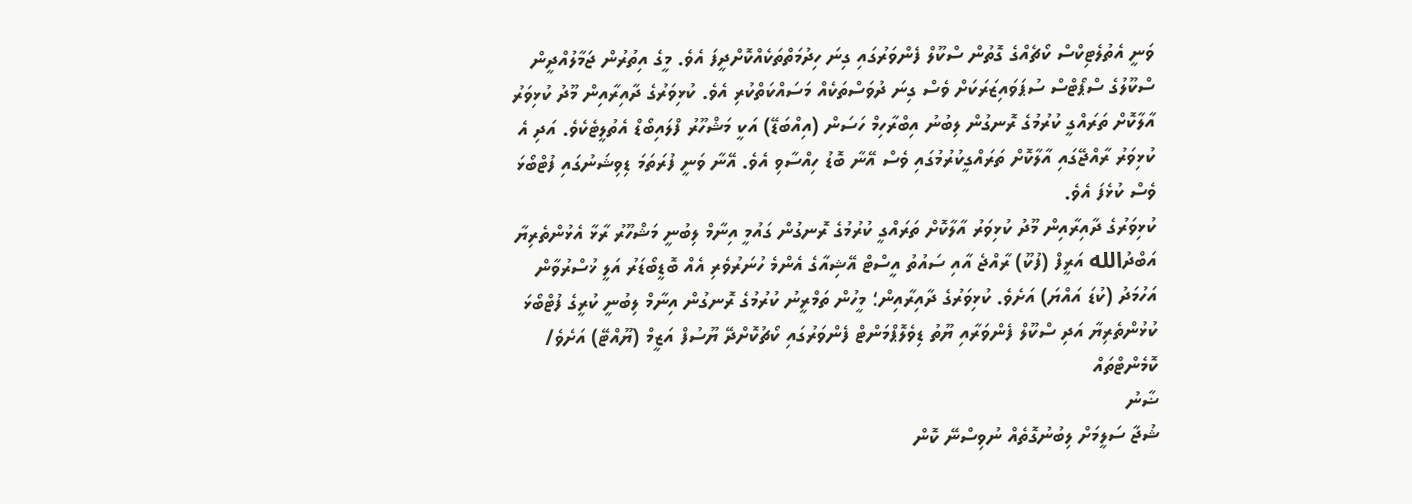ވަނީ އެތުލެޓިކްސް ކޯޗެއްގެ ގޮތުން ސްކޫލް ފެންވަރުގައި ގިނަ ހިދުމަތްތަކެއްކޮށްދީފަ އެވެ. މީގެ އިތުރުން ޖަމާލުއްދީން ސްކޫލުގެ ސްޕޯޓްސް ސުޕަވައިޒަރަކަށް ވެސް ގިނަ ދުވަސްތަކެއް މަސައްކަތްކުރި އެވެ. ކުޅިވަރުގެ ދާއިރާއިން މޫދު ކުޅިވަރު އާލާކޮށް ތަރައްގީ ކުރުމުގެ ރޮނގުން ލިބުނު އިބްރާހިމް ހަސަން (އިއްބަޑޭ) އަކީ މަޝްހޫރު ފްލައިބޯޑް އެތުލީޓެކެވެ. އަދި އެ ކުޅިވަރު ރާއްޖޭގައި އާލާކޮށް ތަރައްގީކުރުމުގައި ވެސް އޭނާ ބޮޑު ހިއްސާވި އެވެ. އޭނާ ވަނީ ފުރަތަމަ ޑިވިޝަނުގައި ފުޓްބޯޅަ ވެސް ކުޅެފަ އެވެ.
ކުޅިވަރުގެ ދާއިރާއިން މޫދު ކުޅިވަރު އާލާކޮށް ތަރައްގީ ކުރުމުގެ ރޮނގުން ގައުމީ އިނާމް ލިބުނީ މަޝްހޫރު ރާޅާ އެޅުންތެރިޔާ އަބްދުالله އަރީފް (ފުކޫ) ރާއްޖެ އާއި ސައުތު އީސްޓް އޭޝިއާގެ އެންމެ ހުނަރުވެރި އެއް ބޮޑީބޯޑަރު އަލީ ޚުސްރުވާން އަހުމަދު (ކުޑަ އައްޔަ) އަށެވެ. ކުޅިވަރުގެ ދާއިރާއިން؛ މީހުން ތަމްރީނު ކުރުމުގެ ރޮނގުން އިނާމް ލިބުނީ ކުރީގެ ފުޓްބޯޅަ ކުޅުންތެރިޔާ އަދި ސްކޫލް ފެންވަރާއި ޔޫތު ޑިވެލޮޕްމަންޓް ފެންވަރުގައި ކޯޗުކޮށްދޭ ޔޫސުފް އަޒީމް (ޔޫއްޓޭ) އަށެވެ/
ކޮމެންޓްތައް
ޟާނު
ޝުޖާ ސަލީމަށް ލިބުނުގޮތެއް ނުވިސްނޭ ކޮން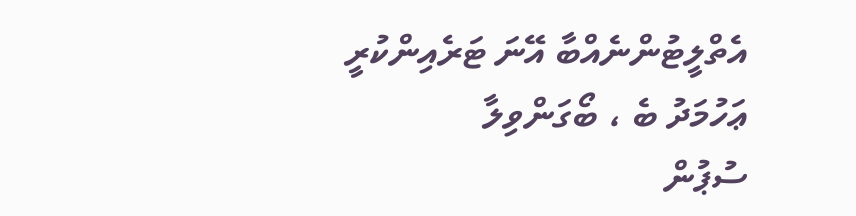އެތްލީޓުންނެއްބާ އޭނަ ޓަރެއިންކުރީ
ޢަހުމަދު ބެ ، ބޯގަންވިލާ
ސުޕުން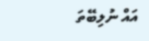އައް ނުލިބޭތަ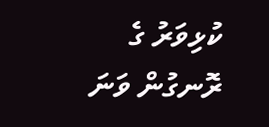ކުޅިވަރު ގެ ރޮނގުން ވަނަ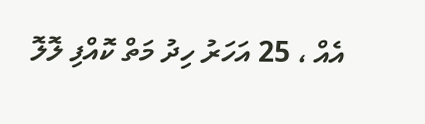އެއް ، 25 އަހަރު ހިދު މަތް ކޮއްފި ލޮލޮ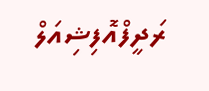ރަދީފްއޮފިޝިއަލް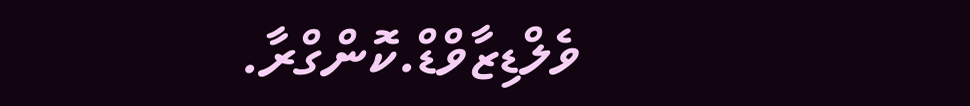ވެލްޑިޒާވްޑް.ކޮންގްރާ.